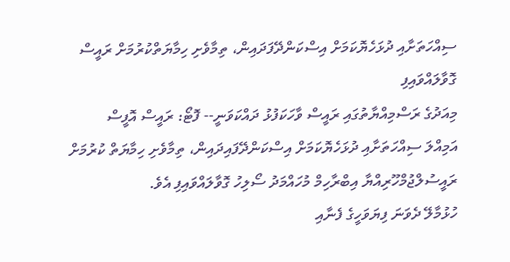ސިއްހަތަށާއި ދުޅަހެޔޮކަމަށް އިސްކަންދޭފަދައިން، ތިމާވެށި ހިމާޔަތްކުރުމަށް ރައީސް ގޮވާލައްވައިފި
މިއަދުގެ ރަސްމިއްޔާތުގައި ރައީސް ވާހަކަފުޅު ދައްކަވަނީ-- ފޮޓޯ: ރައީސް އޮފީސް
އަމިއްލަ ސިއްހަތަށާއި ދުޅަހެޔޮކަމަށް އިސްކަންދޭފައިދައިން، ތިމާވެށި ހިމާޔަތް ކުރުމަށް ރައީސުލްޖުމްހޫރިއްޔާ އިބްރާހިމް މުހައްމަދު ސޯލިހު ގޮވާލައްވައިފި އެވެ.
ހުޅުމާލޭ ދެވަނަ ފިޔަވަހީގެ ފެނާއި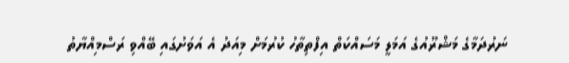ނަރުދަމާގެ މަޝްރޫއުގެ އަމަލީ މަސައްކަތް އިފްތިތާހު ކުރުމަށް މިއަދު އެ އަވަށުގައި ބޭއްވި ރަސްމިއްޔާތު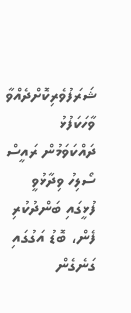ޝަރަފުވެރިކޮށްދެއްވާ ވާހަކަފުޅު ދައްކަވަމުން ރައީސް ސޯލިހު ވިދާޅުވީ ފުޅީގައި ބަންދުކުރި ފެން، ބޮޑު އަގުގައި ގަނެގެން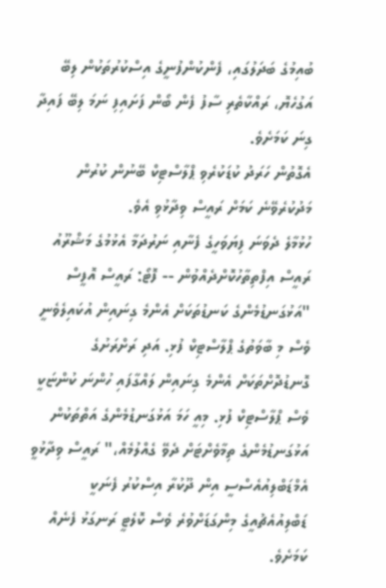ބުއިމުގެ ބަދަލުގައި، ފެންކުންފުނީގެ އިސްކުރުތަކުން ލިބޭ އަގުހެޔޮ، ރައްކާތެރި ސާފު ފެން ބޯން ފަށައިފި ނަމަ ލިބޭ ފައިދާ ގިނަ ކަމަށެވެ.
އެގޮތުން ހަރަދު ކުޑަކުރެވި ޕްލާސްޓިކް ބޭނުން ކުރުން މަދުކުރެވޭނެ ކަމަށް ރައީސް ވިދާޅުވި އެވެ.
ހުޅުމާލެ ދެވަނަ ފިޔަވަހީގެ ފެނާއި ނަރުދަމާ އެޅުމުގެ މަޝްރޫއު ރައީސް އިފްތިތާހުކޮށްދެއްވުން -- ފޮޓޯ: ރައީސް އޮފީސް
"އަޅުގަނޑުމެންގެ ކަނޑުތަކަށް އެންމެ ގިނައިން އުކައިލެވެނީ ވެސް މި ބާވަތުގެ ޕްލާސްޓިކް ފުޅި. އަދި ރަށްރަށުގެ ގޮނޑުދޮށްތަކަށް އެންމެ ގިނައިން ލައްގާފައި ހުންނަ ކުންޏަކީ ވެސް ޕްލާސްޓިކް ފުޅި. މިއީ ހަމަ އަޅުގަނޑުމެންގެ އަތްތަކުން އަޅުގަނޑުމެންގެ ތިމާވެށްޓަށް ދެވޭ ގެއްލުމެއް،" ރައީސް ވިދާޅުވީ އެމްޑަބްލިއުއެސްސީ އިން ދޫކުރާ އިސްކުރު ފެނަކީ ޑަބްލިއުއެޗުއީގެ މިންގަޑަށްވުރެ ވެސް ކޮލެޓީ ރަނގަޅު ފެނެއް ކަމަށެވެ.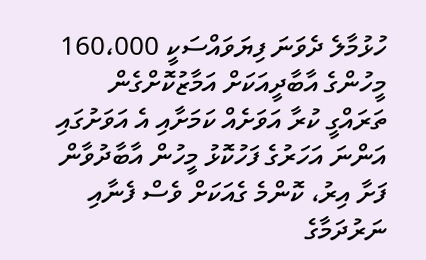ހުޅުމާލެ ދެވަނަ ފިޔަވައްސަކީ 160،000 މީހުންގެ އާބާދީއަކަށް އަމާޒުކޮށްގެން ތަރައްގީ ކުރާ އަވަށެއް ކަމަށާއި އެ އަވަށުގައި އަންނަ އަހަރުގެ ފަހުކޮޅު މީހުން އާބާދުވާން ފަށާ އިރު، ކޮންމެ ގެއަކަށް ވެސް ފެނާއި ނަރުދަމާގެ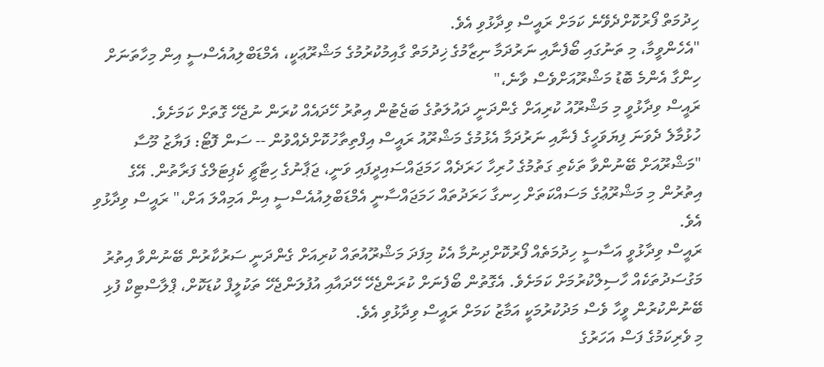ހިދުމަތް ފޯރުކޮށްދެވޭނެ ކަމަށް ރައީސް ވިދާޅުވި އެވެ.
"އެހެންވީމާ، މި ތަނުގައި ބޯފެނާއި ނަރުދަމާ ނިޒާމުގެ ޚިދުމަތް ގާއިމުކުރުމުގެ މަޝްރޫޢަކީ، އެމްޑަބްލިއުއެސްސީ އިން މިހާތަނަށް ހިންގާ އެންމެ ބޮޑު މަޝްރޫއަށްވެސް ވާނެ،"
ރައީސް ވިދާޅުވީ މި މަޝްރޫއު ކުރިއަށް ގެންދަނީ ދައުލަތުގެ ބަޖެޓުން އިތުރު ހޭދައެއް ކުރަން ނުޖެހޭ ގޮތަށް ކަމަށެވެ.
ހުޅުމާލެ ދެވަނަ ފިޔަވަހީގެ ފެނާއި ނަރުދަމާ އެޅުމުގެ މަޝްރޫއު ރައީސް އިފްތިތާހުކޮށްދެއްވުން -- ސަން ފޮޓޯ: ފަޔާޒު މޫސާ
"މަޝްރޫއަށް ބޭނުންވާ ތަކެތި ގަތުމުގެ ހުރިހާ ހަރަދެއް ހަމަޖައްސައިދީފައި ވަނީ، ޖަޕާނުގެ ހިޓާޗީ ކެޕިޓަލްގެ ފަރާތުން. އޭގެ އިތުރުން މި މަޝްރޫޢުގެ މަސައްކަތަށް ހިނގާ ހަރަދުތައް ހަމަޖައްސާނީ އެމްޑަބްލިއުއެސްސީ އިން އަމިއްލަ އަށް،" ރައީސް ވިދާޅުވި އެވެ.
ރައީސް ވިދާޅުވީ އަސާސީ ހިދުމަތެއް ފޯރުކޮށްދިނުމާ އެކު މިފަދަ މަޝްރޫއުތައް ކުރިއަށް ގެންދަނީ ސަރުކާރުން ބޭނުންވާ އިތުރު މަގުސަދުތަކެއް ހާސިލްކުރުމަށް ކަމަށެވެ. އެގޮތުން ބޯފެނަށް ކުރަންޖެހޭ ހޭދައާއި އުފުލަންޖެހޭ ތަކުލީފް ކުޑަކޮށް، ޕްލާސްޓިކް ފުޅި ބޭނުންކުރުން ވީހާ ވެސް މަދުކުރުމަކީ އަމާޒު ކަމަށް ރައީސް ވިދާޅުވި އެވެ.
މި ވެރިކަމުގެ ފަސް އަހަރުގެ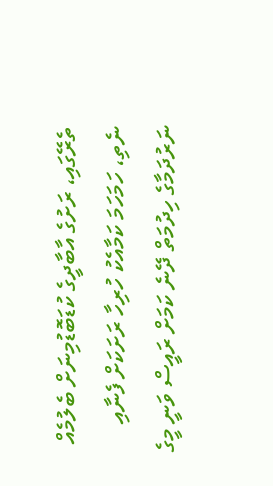ތެރޭގައި، ރަށުގެ އާބާދީގެ ކުޑަބޮޑުމިނަށް ބެލުމެއް ނެތި، ހަމަހަމަ ކަމާއެކު ހުރިހާ ރަށަކަށް ފެނާއި ނަރުދަމާގެ ހިދުމަތް ދޭނެ ކަމަށް ރައީސް ވަނީ މީގެ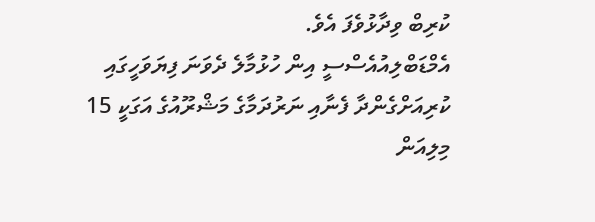ކުރިބް ވިދާޅުވެފަ އެވެ.
އެމްޑަބްލިއުއެސްސީ އިން ހުޅުމާލެ ދެވަނަ ފިޔަވަހީގައި ކުރިއަށްގެންދާ ފެނާއި ނަރުދަމާގެ މަޝްރޫއުގެ އަގަކީ 15 މިލިއަން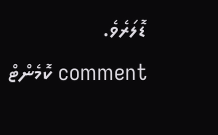ޑޮލަރެވެ.
comment ކޮމެންޓް